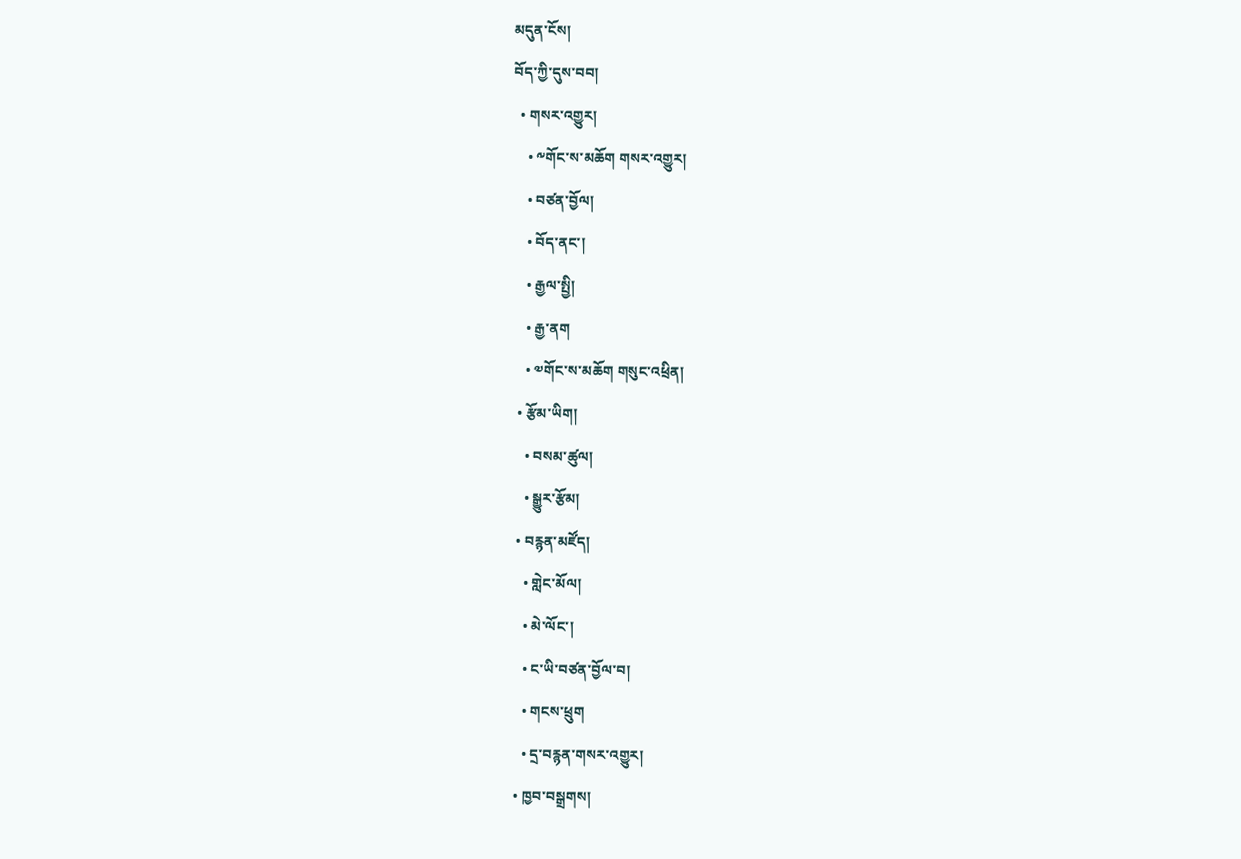མདུན་ངོས།
བོད་ཀྱི་དུས་བབ།
  • གསར་འགྱུར།
    • ༸གོང་ས་མཆོག གསར་འགྱུར།
    • བཙན་བྱོལ།
    • བོད་ནང་།
    • རྒྱལ་སྤྱི།
    • རྒྱ་ནག
    • ༧གོང་ས་མཆོག གསུང་འཕྲིན།
  • རྩོམ་ཡིག།
    • བསམ་ཚུལ།
    • སྒྱུར་རྩོམ།
  • བརྙན་མཛོད།
    • གླེང་མོལ།
    • མེ་ལོང་།
    • ང་ཡི་བཙན་བྱོལ་བ།
    • གངས་ཕྲུག
    • དྲ་བརྙན་གསར་འགྱུར།
  • ཁྱབ་བསྒྲགས།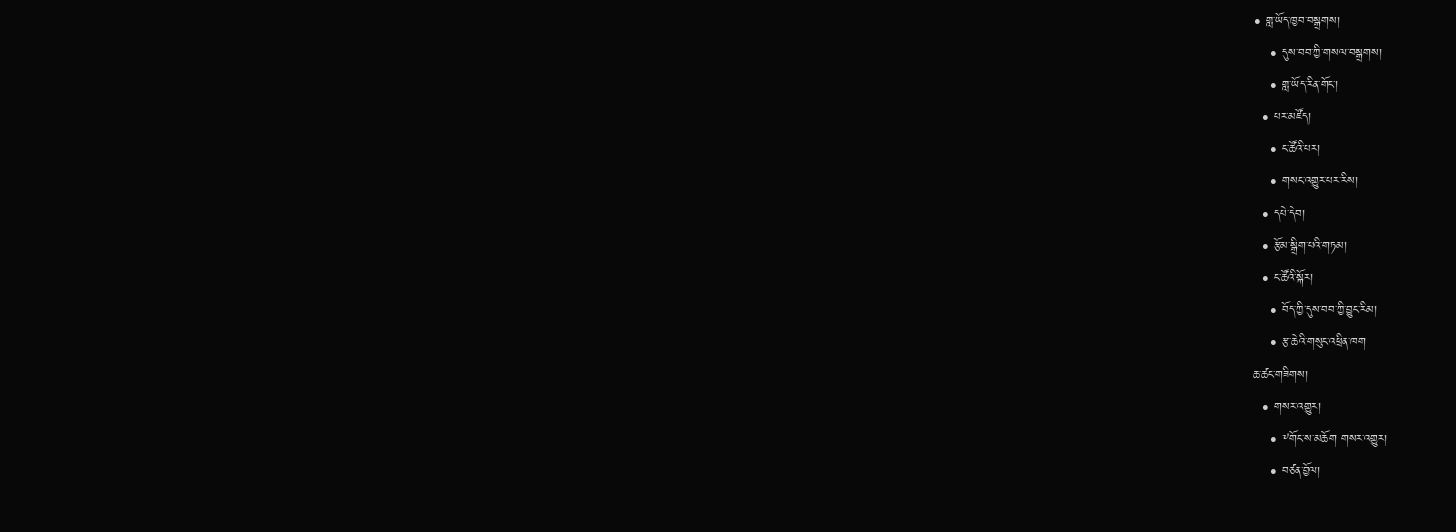• གླ་ཡོད་ཁྱབ་བསྒྲགས།
    • དུས་བབ་ཀྱི་གསལ་བསྒྲགས།
    • གླ་ཡོད་རིན་གོང་།
  • པར་མཛོད།
    • ང་ཚོའི་པར།
    • གསང་འགྱུར་པར་རིས།
  • དཔེ་དེབ།
  • རྩོམ་སྒྲིག་པའི་གཏམ།
  • ང་ཚོའི་སྐོར།
    • བོད་ཀྱི་དུས་བབ་ཀྱི་བྱུང་རིམ།
    • རྩ་ཆེའི་གསུང་འཕྲིན་ཁག
ཆ་ཚང་གཟིགས།
  • གསར་འགྱུར།
    • ༸གོང་ས་མཆོག གསར་འགྱུར།
    • བཙན་བྱོལ།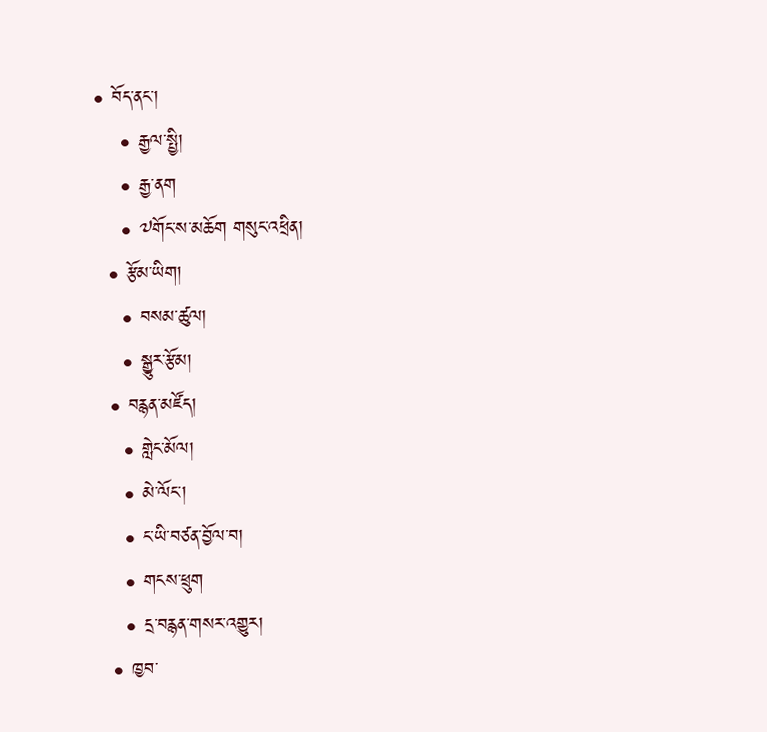• བོད་ནང་།
    • རྒྱལ་སྤྱི།
    • རྒྱ་ནག
    • ༧གོང་ས་མཆོག གསུང་འཕྲིན།
  • རྩོམ་ཡིག།
    • བསམ་ཚུལ།
    • སྒྱུར་རྩོམ།
  • བརྙན་མཛོད།
    • གླེང་མོལ།
    • མེ་ལོང་།
    • ང་ཡི་བཙན་བྱོལ་བ།
    • གངས་ཕྲུག
    • དྲ་བརྙན་གསར་འགྱུར།
  • ཁྱབ་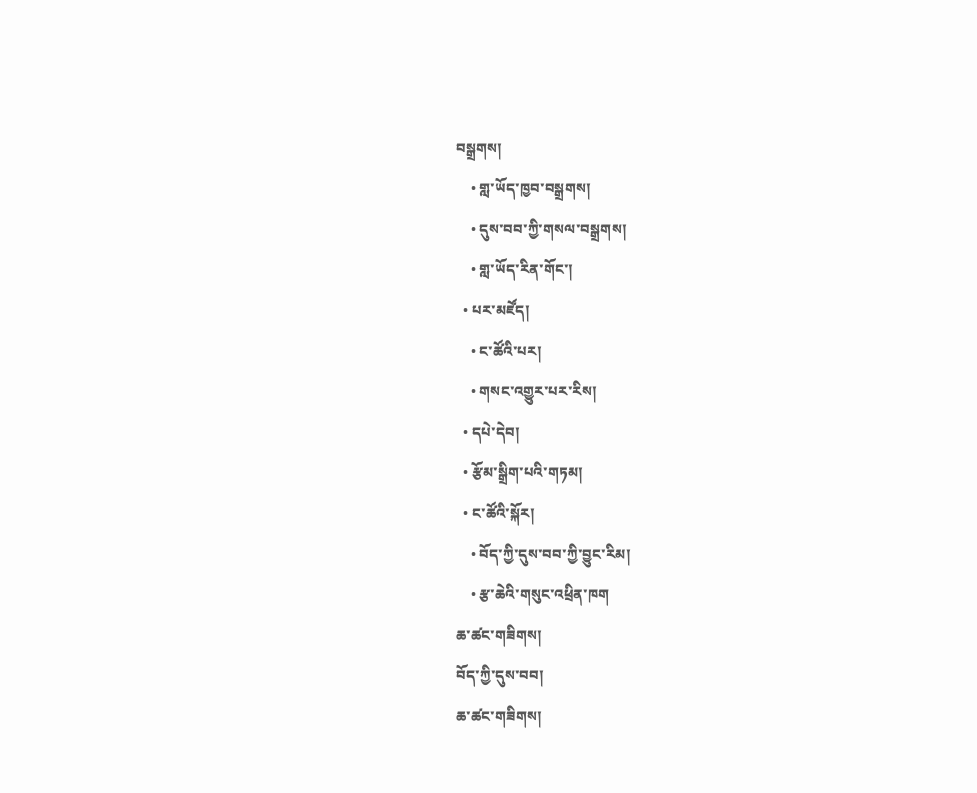བསྒྲགས།
    • གླ་ཡོད་ཁྱབ་བསྒྲགས།
    • དུས་བབ་ཀྱི་གསལ་བསྒྲགས།
    • གླ་ཡོད་རིན་གོང་།
  • པར་མཛོད།
    • ང་ཚོའི་པར།
    • གསང་འགྱུར་པར་རིས།
  • དཔེ་དེབ།
  • རྩོམ་སྒྲིག་པའི་གཏམ།
  • ང་ཚོའི་སྐོར།
    • བོད་ཀྱི་དུས་བབ་ཀྱི་བྱུང་རིམ།
    • རྩ་ཆེའི་གསུང་འཕྲིན་ཁག
ཆ་ཚང་གཟིགས།
བོད་ཀྱི་དུས་བབ།
ཆ་ཚང་གཟིགས།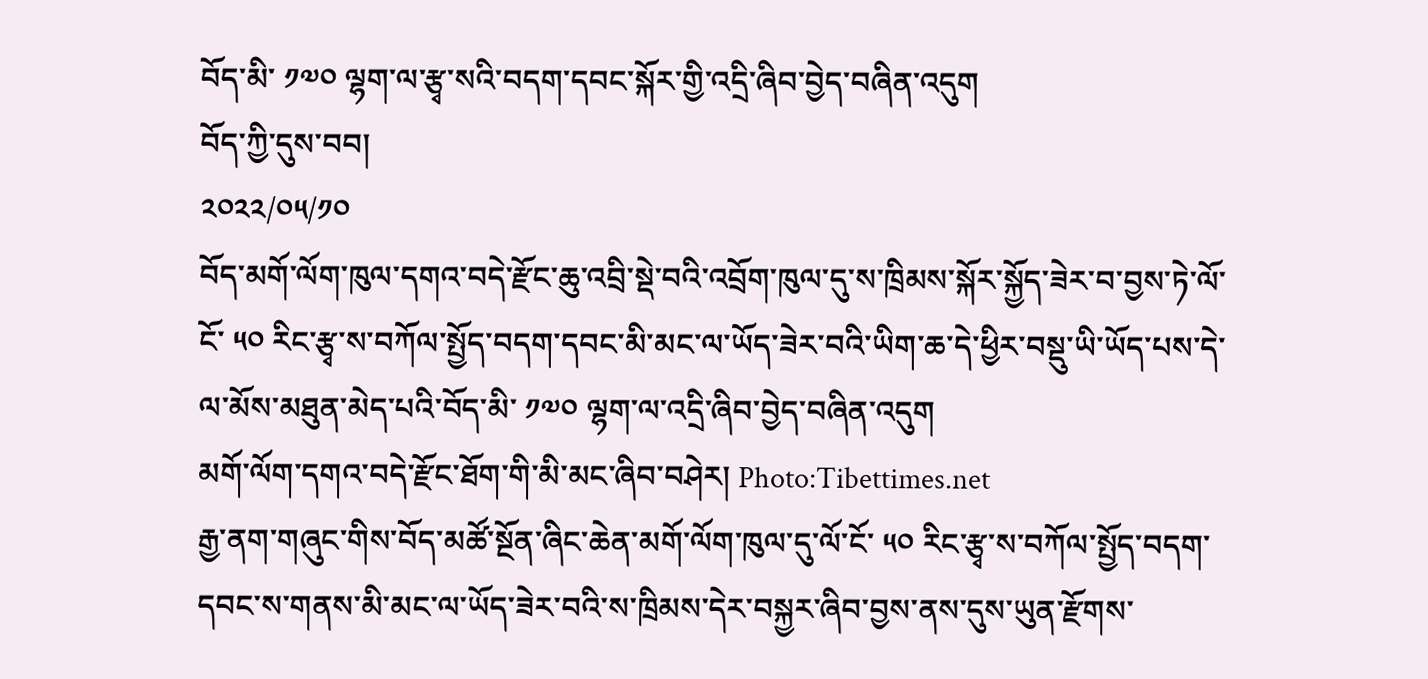བོད་མི་ ༡༧༠ ལྷག་ལ་རྩྭ་སའི་བདག་དབང་སྐོར་གྱི་འདྲི་ཞིབ་བྱེད་བཞིན་འདུག
བོད་ཀྱི་དུས་བབ།
༢༠༢༢/༠༥/༡༠
བོད་མགོ་ལོག་ཁུལ་དགའ་བདེ་རྫོང་ཆུ་འབྲི་སྡེ་བའི་འབྲོག་ཁུལ་དུ་ས་ཁྲིམས་སྐོར་སྐྱོད་ཟེར་བ་བྱས་ཏེ་ལོ་ངོ་ ༥༠ རིང་རྩྭ་ས་བཀོལ་སྤྱོད་བདག་དབང་མི་མང་ལ་ཡོད་ཟེར་བའི་ཡིག་ཆ་དེ་ཕྱིར་བསྡུ་ཡི་ཡོད་པས་དེ་ལ་མོས་མཐུན་མེད་པའི་བོད་མི་ ༡༧༠ ལྷག་ལ་འདྲི་ཞིབ་བྱེད་བཞིན་འདུག
མགོ་ལོག་དགའ་བདེ་རྫོང་ཐོག་གི་མི་མང་ཞིབ་བཤེར། Photo:Tibettimes.net
རྒྱ་ནག་གཞུང་གིས་བོད་མཚོ་སྔོན་ཞིང་ཆེན་མགོ་ལོག་ཁུལ་དུ་ལོ་ངོ་ ༥༠ རིང་རྩྭ་ས་བཀོལ་སྤྱོད་བདག་དབང་ས་གནས་མི་མང་ལ་ཡོད་ཟེར་བའི་ས་ཁྲིམས་དེར་བསྐྱར་ཞིབ་བྱས་ནས་དུས་ཡུན་རྫོགས་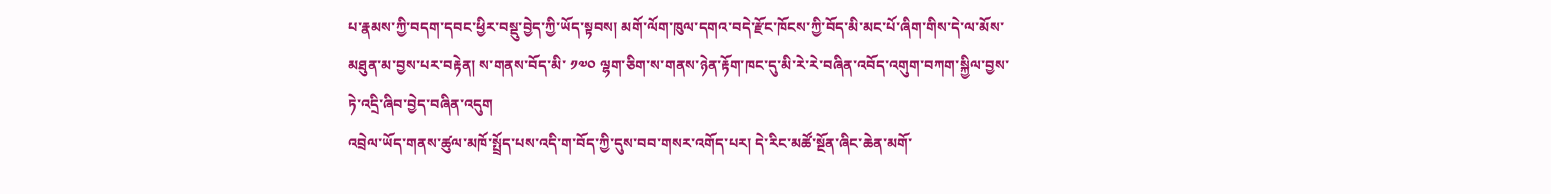པ་རྣམས་ཀྱི་བདག་དབང་ཕྱིར་བསྡུ་བྱེད་ཀྱི་ཡོད་སྟབས། མགོ་ལོག་ཁུལ་དགའ་བདེ་རྫོང་ཁོངས་ཀྱི་བོད་མི་མང་པོ་ཞིག་གིས་དེ་ལ་མོས་མཐུན་མ་བྱས་པར་བརྟེན། ས་གནས་བོད་མི་ ༡༧༠ ལྷག་ཅིག་ས་གནས་ཉེན་རྟོག་ཁང་དུ་མི་རེ་རེ་བཞིན་འབོད་འགུག་བཀག་སྐྱིལ་བྱས་ཏེ་འདྲི་ཞིབ་བྱེད་བཞིན་འདུག
འབྲེལ་ཡོད་གནས་ཚུལ་མཁོ་སྤྲོད་པས་འདི་ག་བོད་ཀྱི་དུས་བབ་གསར་འགོད་པར། དེ་རིང་མཚོ་སྔོན་ཞིང་ཆེན་མགོ་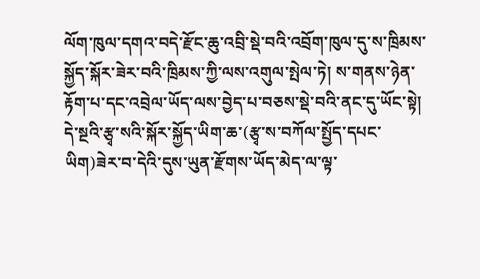ལོག་ཁུལ་དགའ་བདེ་རྫོང་ཆུ་འབྲི་སྡེ་བའི་འབྲོག་ཁུལ་དུ་ས་ཁྲིམས་སྐྱོད་སྐོར་ཟེར་བའི་ཁྲིམས་ཀྱི་ལས་འགུལ་སྤེལ་ཏེ། ས་གནས་ཉེན་རྟོག་པ་དང་འབྲེལ་ཡོད་ལས་བྱེད་པ་བཅས་སྡེ་བའི་ནང་དུ་ཡོང་སྟེ། དེ་སྔའི་རྩྭ་སའི་སྐོར་སྐྱོད་ཡིག་ཆ་(རྩྭ་ས་བཀོལ་སྤྱོད་དཔང་ཡིག)ཟེར་བ་དེའི་དུས་ཡུན་རྫོགས་ཡོད་མེད་ལ་ལྟ་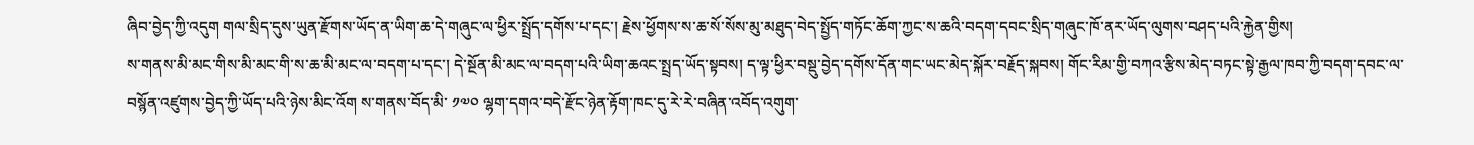ཞིབ་བྱེད་ཀྱི་འདུག གལ་སྲིད་དུས་ཡུན་རྫོགས་ཡོད་ན་ཡིག་ཆ་དེ་གཞུང་ལ་ཕྱིར་སྤྲོད་དགོས་པ་དང་། རྗེས་ཕྱོགས་ས་ཆ་སོ་སོས་མུ་མཐུད་བེད་སྤྱོད་གཏོང་ཆོག་ཀྱང་ས་ཆའི་བདག་དབང་སྲིད་གཞུང་ཁོ་ནར་ཡོད་ལུགས་བཤད་པའི་རྐྱེན་གྱིས།
ས་གནས་མི་མང་གིས་མི་མང་གི་ས་ཆ་མི་མང་ལ་བདག་པ་དང་། དེ་སྔོན་མི་མང་ལ་བདག་པའི་ཡིག་ཆའང་སྤྲད་ཡོད་སྟབས། ད་ལྟ་ཕྱིར་བསྡུ་བྱེད་དགོས་དོན་གང་ཡང་མེད་སྐོར་བརྗོད་སྐབས། གོང་རིམ་གྱི་བཀའ་རྩིས་མེད་བཏང་སྟེ་རྒྱལ་ཁབ་ཀྱི་བདག་དབང་ལ་བསྙོན་འཛུགས་བྱེད་ཀྱི་ཡོད་པའི་ཉེས་མིང་འོག ས་གནས་བོད་མི་ ༡༧༠ ལྷག་དགའ་བདེ་རྫོང་ཉེན་རྟོག་ཁང་དུ་རེ་རེ་བཞིན་འབོད་འགུག་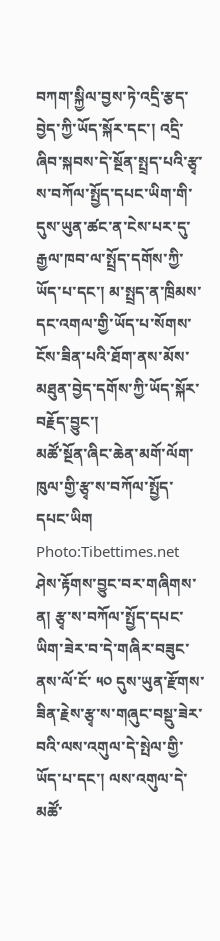བཀག་སྐྱིལ་བྱས་ཏེ་འདྲི་རྩད་བྱེད་ཀྱི་ཡོད་སྐོར་དང་། འདྲི་ཞིབ་སྐབས་དེ་སྔོན་སྤྲད་པའི་རྩྭ་ས་བཀོལ་སྤྱོད་དཔང་ཡིག་གི་དུས་ཡུན་ཚང་ན་ངེས་པར་དུ་རྒྱལ་ཁབ་ལ་སྤྲོད་དགོས་ཀྱི་ཡོད་པ་དང་། མ་སྤྲད་ན་ཁྲིམས་དང་འགལ་གྱི་ཡོད་པ་སོགས་ངོས་ཟིན་པའི་ཐོག་ནས་མོས་མཐུན་བྱེད་དགོས་ཀྱི་ཡོད་སྐོར་བརྗོད་བྱུང་།
མཚོ་སྔོན་ཞིང་ཆེན་མགོ་ལོག་ཁུལ་གྱི་རྩྭ་ས་བཀོལ་སྤྱོད་དཔང་ཡིག Photo:Tibettimes.net
ཤེས་རྟོགས་བྱུང་བར་གཞིགས་ན། རྩྭ་ས་བཀོལ་སྤྱོད་དཔང་ཡིག་ཟེར་བ་དེ་གཞིར་བཟུང་ནས་ལོ་ངོ་ ༥༠ དུས་ཡུན་རྫོགས་ཟིན་རྗེས་རྩྭ་ས་གཞུང་བསྡུ་ཟེར་བའི་ལས་འགུལ་དེ་སྤེལ་གྱི་ཡོད་པ་དང་། ལས་འགུལ་དེ་མཚོ་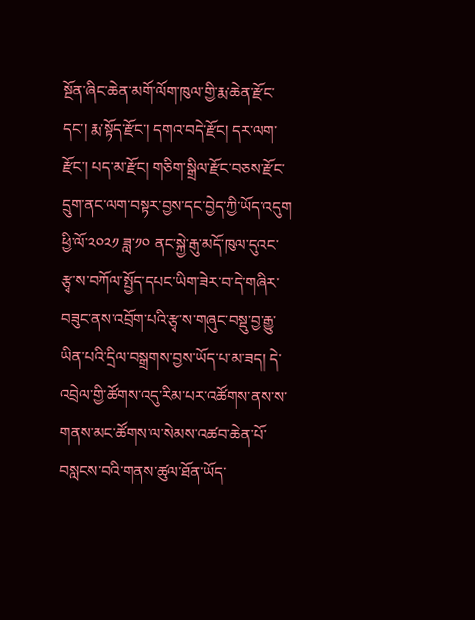སྔོན་ཞིང་ཆེན་མགོ་ལོག་ཁུལ་གྱི་རྨ་ཆེན་རྫོང་དང་། རྨ་སྟོད་རྫོང་། དགའ་བདེ་རྫོང། དར་ལག་རྫོང་། པད་མ་རྫོང། གཅིག་སྒྲིལ་རྫོང་བཅས་རྫོང་དྲུག་ནང་ལག་བསྟར་བྱས་དང་བྱེད་ཀྱི་ཡོད་འདུག
ཕྱི་ལོ་༢༠༢༡ ཟླ་༡༠ ནང་སྐྱེ་རྒུ་མདོ་ཁུལ་དུའང་རྩྭ་ས་བཀོལ་སྤྱོད་དཔང་ཡིག་ཟེར་བ་དེ་གཞིར་བཟུང་ནས་འབྲོག་པའི་རྩྭ་ས་གཞུང་བསྡུ་བྱ་རྒྱུ་ཡིན་པའི་དྲིལ་བསྒྲགས་བྱས་ཡོད་པ་མ་ཟད། དེ་འབྲེལ་གྱི་ཚོགས་འདུ་རིམ་པར་འཚོགས་ནས་ས་གནས་མང་ཚོགས་ལ་སེམས་འཚབ་ཆེན་པོ་བསླངས་བའི་གནས་ཚུལ་ཐོན་ཡོད་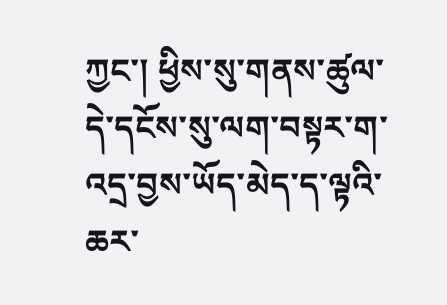ཀྱང་། ཕྱིས་སུ་གནས་ཚུལ་དེ་དངོས་སུ་ལག་བསྟར་ག་འདྲ་བྱས་ཡོད་མེད་ད་ལྟའི་ཆར་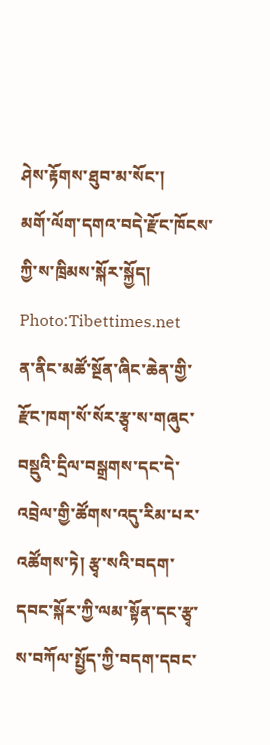ཤེས་རྟོགས་ཐུབ་མ་སོང་།
མགོ་ལོག་དགའ་བདེ་རྫོང་ཁོངས་ཀྱི་ས་ཁྲིམས་སྐོར་སྐྱོད། Photo:Tibettimes.net
ན་ནིང་མཚོ་སྔོན་ཞིང་ཆེན་གྱི་རྫོང་ཁག་སོ་སོར་རྩྭ་ས་གཞུང་བསྡུའི་དྲིལ་བསྒྲགས་དང་དེ་འབྲེལ་གྱི་ཚོགས་འདུ་རིམ་པར་འཚོགས་ཏེ། རྩྭ་སའི་བདག་དབང་སྐོར་ཀྱི་ལམ་སྟོན་དང་རྩྭ་ས་བཀོལ་སྤྱོད་ཀྱི་བདག་དབང་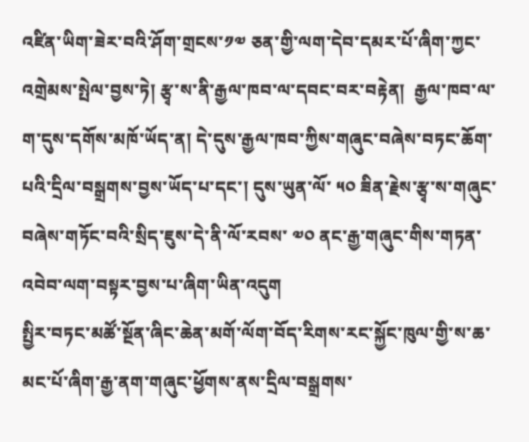འཛིན་ཡིག་ཟེར་བའི་ཤོག་གྲངས་༡༧ ཅན་གྱི་ལག་དེབ་དམར་པོ་ཞིག་ཀྱང་འགྲེམས་སྤེལ་བྱས་ཏེ། རྩྭ་ས་ནི་རྒྱལ་ཁབ་ལ་དབང་བར་བརྟེན།  རྒྱལ་ཁབ་ལ་ག་དུས་དགོས་མཁོ་ཡོད་ན། དེ་དུས་རྒྱལ་ཁབ་ཀྱིས་གཞུང་བཞེས་བཏང་ཆོག་པའི་དྲིལ་བསྒྲགས་བྱས་ཡོད་པ་དང་། དུས་ཡུན་ལོ་ ༥༠ ཟིན་རྗེས་རྩྭ་ས་གཞུང་བཞེས་གཏོང་བའི་སྲིད་ཇུས་དེ་ནི་ལོ་རབས་ ༧༠ ནང་རྒྱ་གཞུང་གིས་གཏན་འབེབ་ལག་བསྟར་བྱས་པ་ཞིག་ཡིན་འདུག
སྤྱིར་བཏང་མཚོ་སྔོན་ཞིང་ཆེན་མགོ་ལོག་བོད་རིགས་རང་སྐྱོང་ཁུལ་གྱི་ས་ཆ་མང་པོ་ཞིག་རྒྱ་ནག་གཞུང་ཕྱོགས་ནས་དྲིལ་བསྒྲགས་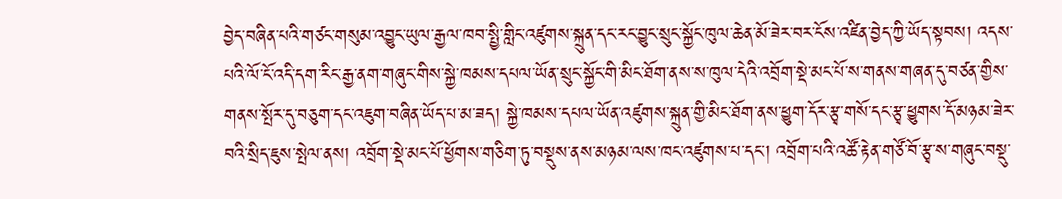བྱེད་བཞིན་པའི་གཙང་གསུམ་འབྱུང་ཡུལ་རྒྱལ་ཁབ་སྤྱི་གླིང་འཛུགས་སྐྲུན་དང་རང་བྱུང་སྲུང་སྐྱོང་ཁུལ་ཆེན་མོ་ཟེར་བར་ངོས་འཛིན་བྱེད་ཀྱི་ཡོད་སྟབས། འདས་པའི་ལོ་ངོ་འདི་དག་རིང་རྒྱ་ནག་གཞུང་གིས་སྐྱེ་ཁམས་དཔལ་ཡོན་སྲུང་སྐྱོང་གི་མིང་ཐོག་ནས་ས་ཁུལ་དེའི་འབྲོག་སྡེ་མང་པོ་ས་གནས་གཞན་དུ་བཙན་གྱིས་གནས་སྤོར་དུ་བཅུག་དང་འཇུག་བཞིན་ཡོད་པ་མ་ཟད། སྐྱེ་ཁམས་དཔལ་ཡོན་འཛུགས་སྐྲུན་གྱི་མིང་ཐོག་ནས་ཕྱུག་དོར་རྩྭ་གསོ་དང་རྩྭ་ཕྱུགས་དོ་མཉམ་ཟེར་བའི་སྲིད་ཇུས་སྤེལ་ནས། འབྲོག་སྡེ་མང་པོ་ཕྱོགས་གཅིག་ཏུ་བསྡུས་ནས་མཉམ་ལས་ཁང་འཛུགས་པ་དང་། འབྲོག་པའི་འཚོ་རྟེན་གཙོ་བོ་རྩྭ་ས་གཞུང་བསྡུ་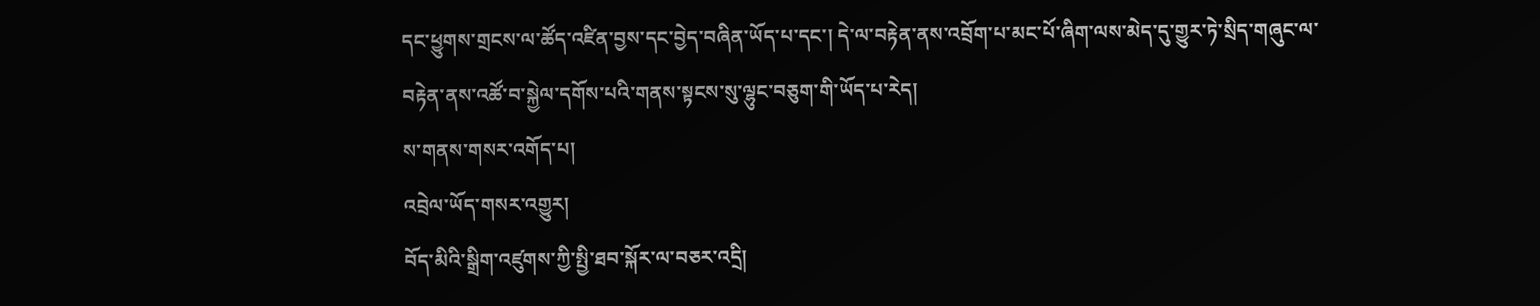དང་ཕྱུགས་གྲངས་ལ་ཚོད་འཛིན་བྱས་དང་བྱེད་བཞིན་ཡོད་པ་དང་། དེ་ལ་བརྟེན་ནས་འབྲོག་པ་མང་པོ་ཞིག་ལས་མེད་དུ་གྱུར་ཏེ་སྲིད་གཞུང་ལ་བརྟེན་ནས་འཚོ་བ་སྐྱེལ་དགོས་པའི་གནས་སྟངས་སུ་ལྷུང་བཅུག་གི་ཡོད་པ་རེད།
ས་གནས་གསར་འགོད་པ།
འབྲེལ་ཡོད་གསར་འགྱུར།
བོད་མིའི་སྒྲིག་འཛུགས་ཀྱི་སྤྱི་ཐབ་སྐོར་ལ་བཅར་འདྲི།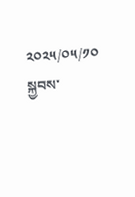༢༠༢༥/༠༥/༡༠
སྐྱབས་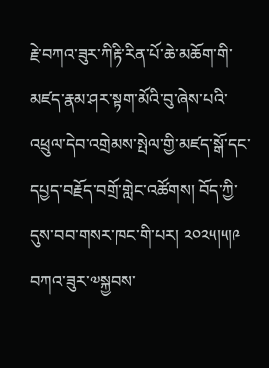རྗེ་བཀའ་ཟུར་ཀིརྟི་རིན་པོ་ཆེ་མཆོག་གི་མཛད་རྣམ་ཤར་སྟག་མོའི་བུ་ཞེས་པའི་འཕྲུལ་དེབ་འགྲེམས་སྤེལ་གྱི་མཛད་སྒོ་དང་དཔྱད་བརྗོད་བགྲོ་གླེང་འཚོགས། བོད་ཀྱི་དུས་བབ་གསར་ཁང་གི་པར། ༢༠༢༥།༥།༩
བཀའ་ཟུར་༧སྐྱབས་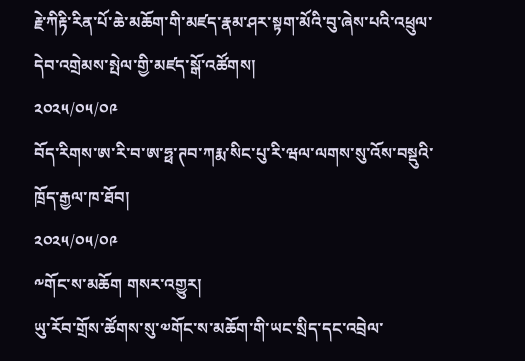རྗེ་ཀིརྟི་རིན་པོ་ཆེ་མཆོག་གི་མཛད་རྣམ་ཤར་སྟག་མོའི་བུ་ཞེས་པའི་འཕྲུལ་དེབ་འགྲེམས་སྤེལ་གྱི་མཛད་སྒོ་འཚོགས།
༢༠༢༥/༠༥/༠༩
བོད་རིགས་ཨ་རི་བ་ཨ་ཧྥ་ཊབ་ཀརྨ་སིང་པུ་རི་ཝལ་ལགས་སུ་འོས་བསྡུའི་ཁྲོད་རྒྱལ་ཁ་ཐོབ།
༢༠༢༥/༠༥/༠༩
༸གོང་ས་མཆོག གསར་འགྱུར།
ཡུ་རོབ་གྲོས་ཚོགས་སུ་༧གོང་ས་མཆོག་གི་ཡང་སྲིད་དང་འབྲེལ་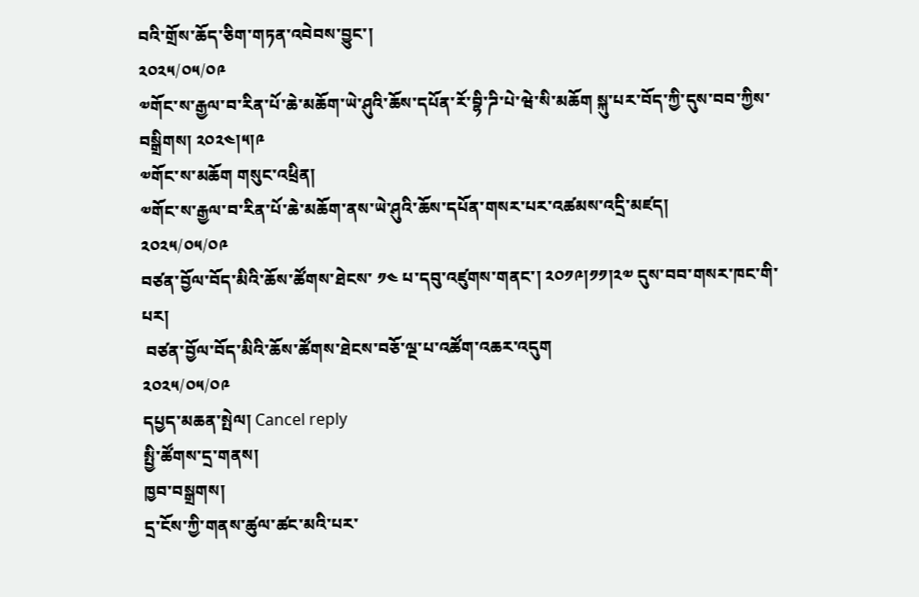བའི་གྲོས་ཆོད་ཅིག་གཏན་འབེབས་བྱུང་།
༢༠༢༥/༠༥/༠༩
༧གོང་ས་རྒྱལ་བ་རིན་པོ་ཆེ་མཆོག་ཡེ་ཤུའི་ཆོས་དཔོན་རོ་བྷི་ཌི་པེ་ཝེ་སི་མཆོག སྐུ་པར་བོད་ཀྱི་དུས་བབ་ཀྱིས་བསྒྲིགས། ༢༠༢༤།༥།༩
༧གོང་ས་མཆོག གསུང་འཕྲིན།
༧གོང་ས་རྒྱལ་བ་རིན་པོ་ཆེ་མཆོག་ནས་ཡེ་ཤུའི་ཆོས་དཔོན་གསར་པར་འཚམས་འདྲི་མཛད།
༢༠༢༥/༠༥/༠༩
བཙན་བྱོལ་བོད་མིའི་ཆོས་ཚོགས་ཐེངས་ ༡༤ པ་དབུ་འཛུགས་གནང་། ༢༠༡༩།༡༡།༢༧ དུས་བབ་གསར་ཁང་གི་པར།
 བཙན་བྱོལ་བོད་མིའི་ཆོས་ཚོགས་ཐེངས་བཅོ་ལྔ་པ་འཚོག་འཆར་འདུག
༢༠༢༥/༠༥/༠༩
དཔྱད་མཆན་སྤེལ། Cancel reply
སྤྱི་ཚོགས་དྲ་གནས།
ཁྱབ་བསྒྲགས།
དྲ་ངོས་ཀྱི་གནས་ཚུལ་ཚང་མའི་པར་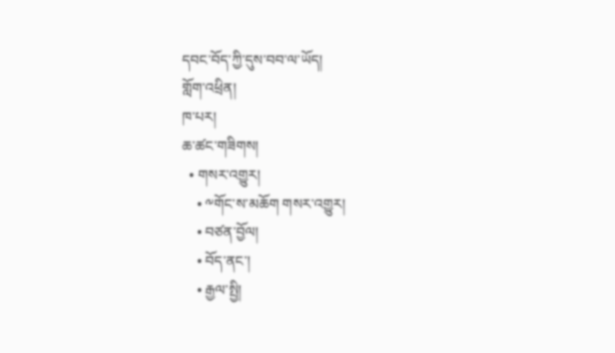དབང་བོད་ཀྱི་དུས་བབ་ལ་ཡོད།
གློག་འཕྲིན།
ཁ་པར།
ཆ་ཚང་གཟིགས།
  • གསར་འགྱུར།
    • ༸གོང་ས་མཆོག གསར་འགྱུར།
    • བཙན་བྱོལ།
    • བོད་ནང་།
    • རྒྱལ་སྤྱི།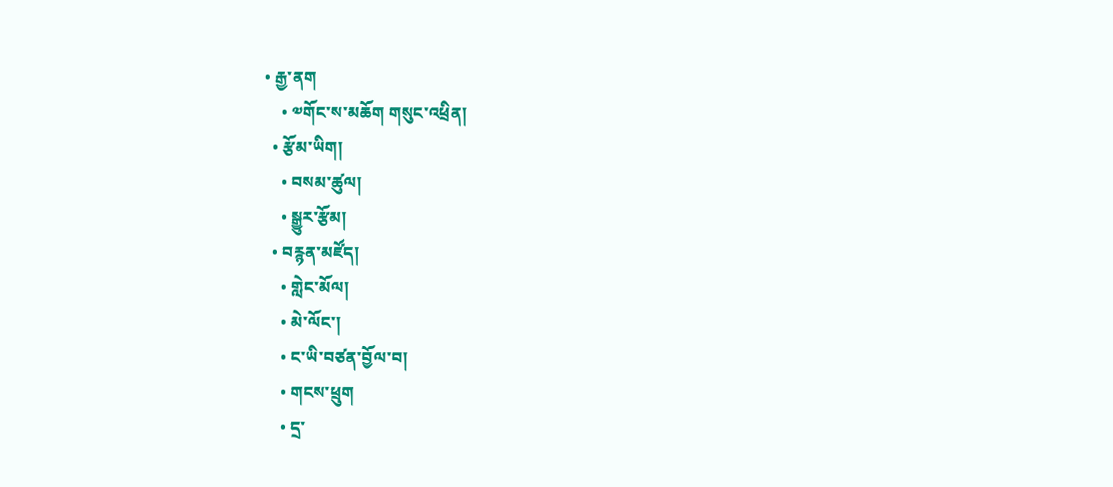• རྒྱ་ནག
    • ༧གོང་ས་མཆོག གསུང་འཕྲིན།
  • རྩོམ་ཡིག།
    • བསམ་ཚུལ།
    • སྒྱུར་རྩོམ།
  • བརྙན་མཛོད།
    • གླེང་མོལ།
    • མེ་ལོང་།
    • ང་ཡི་བཙན་བྱོལ་བ།
    • གངས་ཕྲུག
    • དྲ་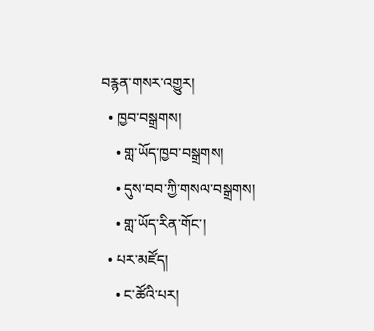བརྙན་གསར་འགྱུར།
  • ཁྱབ་བསྒྲགས།
    • གླ་ཡོད་ཁྱབ་བསྒྲགས།
    • དུས་བབ་ཀྱི་གསལ་བསྒྲགས།
    • གླ་ཡོད་རིན་གོང་།
  • པར་མཛོད།
    • ང་ཚོའི་པར།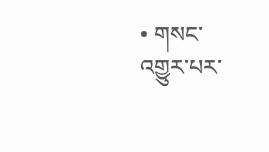• གསང་འགྱུར་པར་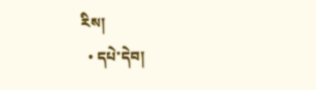རིས།
  • དཔེ་དེབ།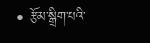• རྩོམ་སྒྲིག་པའི་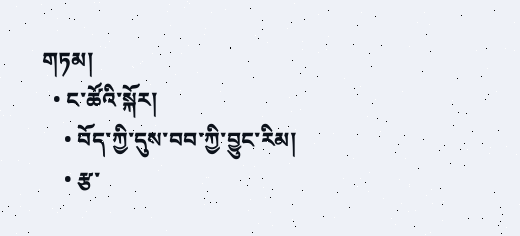གཏམ།
  • ང་ཚོའི་སྐོར།
    • བོད་ཀྱི་དུས་བབ་ཀྱི་བྱུང་རིམ།
    • རྩ་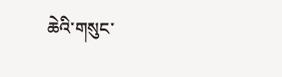ཆེའི་གསུང་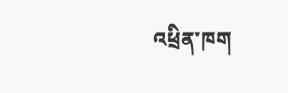འཕྲིན་ཁག